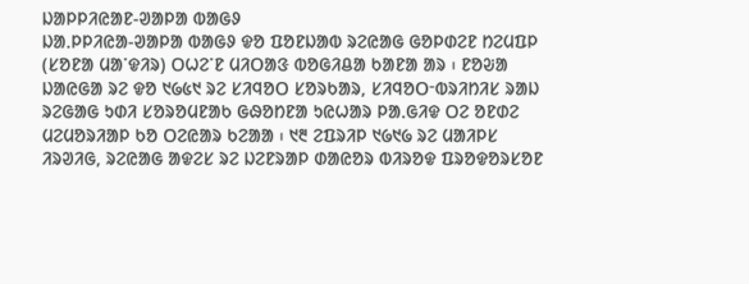ᱡᱟᱞᱞᱤᱭᱟᱱ-ᱣᱟᱞᱟ ᱵᱟᱜᱽ
ᱡᱟᱹᱞᱞᱤᱭᱟ-ᱣᱟᱞᱟ ᱵᱟᱜᱽ ᱫᱚ ᱯᱚᱱᱡᱟᱵ ᱨᱮᱭᱟᱜ ᱜᱚᱞᱰᱮᱱ ᱴᱮᱢᱯᱞ (ᱥᱚᱱᱟ ᱢᱟᱸᱫᱤᱨ) ᱛᱦᱮᱸᱱ ᱢᱤᱛᱟᱝ ᱵᱚᱜᱤᱪᱟ ᱠᱟᱱᱟ ᱟᱨ ᱾ ᱱᱚᱶᱟ ᱡᱟᱭᱜᱟ ᱨᱮ ᱫᱚ ᱑᱙᱕᱑ ᱨᱮ ᱥᱤᱧᱚᱛ ᱥᱚᱨᱠᱟᱨ, ᱥᱤᱧᱚᱛᱼᱵᱨᱤᱴᱤᱥ ᱨᱟᱡ ᱨᱮᱜᱟᱜ ᱩᱰᱤ ᱥᱚᱨᱚᱢᱱᱟᱠ ᱜᱷᱚᱴᱱᱟ ᱩᱭᱦᱟᱨ ᱞᱟᱹᱜᱤᱫ ᱛᱮ ᱚᱱᱰᱮ ᱢᱮᱢᱚᱨᱤᱟᱞ ᱠᱚ ᱛᱮᱭᱟᱨ ᱠᱮᱟᱟ ᱾ ᱑᱓ ᱮᱯᱨᱤᱞ ᱑᱙᱑᱙ ᱨᱮ ᱢᱟᱤᱞᱥ ᱤᱨᱣᱤᱜ, ᱨᱮᱭᱟᱜ ᱟᱫᱮᱥ ᱨᱮ ᱡᱮᱱᱨᱟᱞ ᱰᱟᱭᱚᱨ ᱵᱤᱨᱚᱫ ᱯᱨᱚᱫᱚᱨᱥᱚᱱ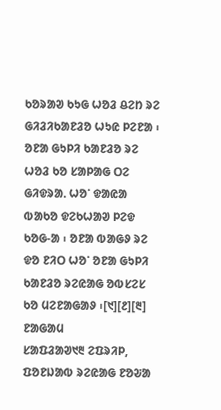ᱠᱚᱨᱟᱣ ᱠᱩᱜ ᱦᱚᱲ ᱪᱮᱴ ᱨᱮ ᱜᱤᱲᱤᱠᱟᱱᱲᱚ ᱦᱩᱭ ᱞᱮᱱᱟ ᱾ ᱚᱱᱟ ᱜᱩᱞᱤ ᱠᱟᱱᱲᱚ ᱨᱮ ᱦᱚᱲ ᱠᱚ ᱥᱟᱞᱟᱜ ᱛᱮ ᱜᱤᱫᱨᱟᱹ ᱦᱚᱸ ᱫᱟᱭᱟ ᱵᱟᱠᱚ ᱫᱮᱠᱦᱟᱣ ᱞᱮᱫ ᱠᱚᱜ-ᱟ ᱾ ᱚᱱᱟ ᱵᱟᱜᱽ ᱨᱮ ᱫᱚ ᱱᱤᱛ ᱦᱚᱸ ᱚᱱᱟ ᱜᱩᱞᱤ ᱠᱟᱱᱲᱚ ᱨᱮᱭᱟᱜ ᱚᱵᱥᱮᱥ ᱠᱚ ᱢᱮᱱᱟᱜᱟᱽ ᱾[᱑][᱒][᱓]
ᱱᱟᱜᱟᱢ
ᱥᱟᱯᱲᱟᱣ᱑᱓ ᱮᱯᱨᱤᱞ, ᱯᱚᱱᱡᱟᱵ ᱨᱮᱭᱟᱜ ᱱᱚᱶᱟ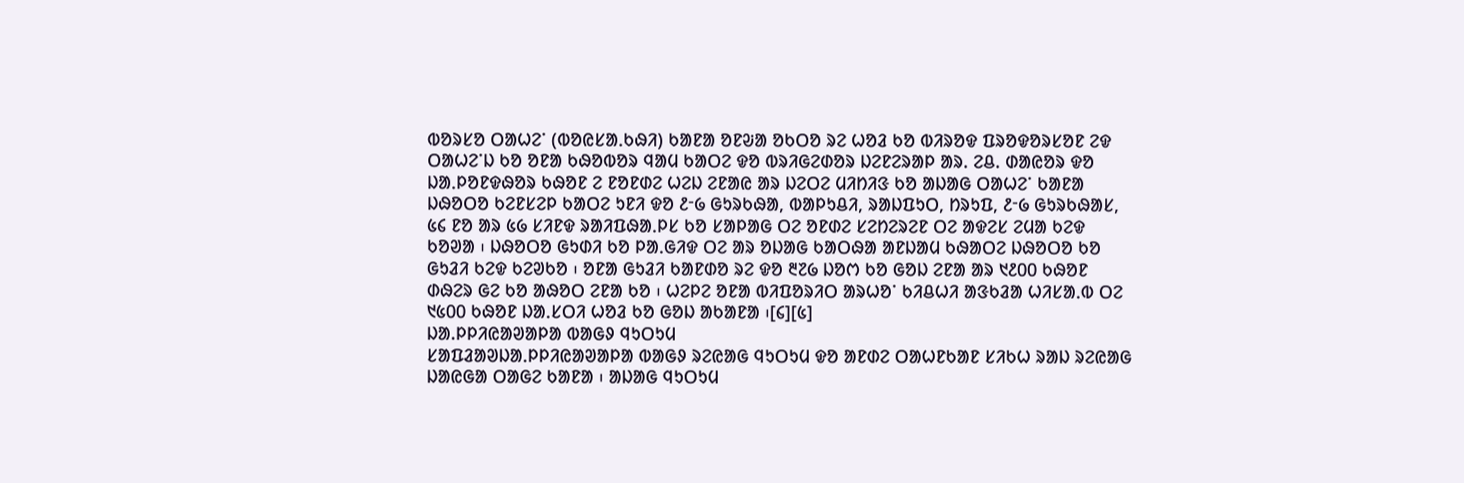ᱵᱚᱨᱥᱚ ᱛᱟᱦᱮᱸ (ᱵᱚᱭᱥᱟᱹᱠᱷᱤ) ᱠᱟᱱᱟ ᱚᱱᱶᱟ ᱚᱠᱛᱚ ᱨᱮ ᱦᱚᱲ ᱠᱚ ᱵᱤᱨᱚᱫ ᱯᱨᱚᱫᱚᱨᱥᱚᱱ ᱮᱫ ᱛᱟᱦᱮᱸᱡ ᱠᱚ ᱚᱱᱟ ᱠᱷᱚᱵᱚᱨ ᱧᱟᱢ ᱠᱟᱛᱮ ᱫᱚ ᱵᱨᱤᱜᱮᱰᱚᱨ ᱡᱮᱱᱮᱨᱟᱞ ᱟᱨ. ᱮᱪ. ᱰᱟᱭᱚᱨ ᱫᱚ ᱡᱟᱹᱞᱚᱱᱫᱷᱚᱨ ᱠᱷᱚᱱ ᱮ ᱱᱚᱱᱰᱮ ᱦᱮᱡ ᱮᱱᱟᱭ ᱟᱨ ᱡᱮᱛᱮ ᱢᱤᱴᱤᱝ ᱠᱚ ᱟᱡᱟᱜ ᱛᱟᱦᱮᱸ ᱠᱟᱱᱟ ᱡᱷᱚᱛᱚ ᱠᱮᱱᱥᱮᱞ ᱠᱟᱛᱮ ᱩᱱᱤ ᱫᱚ ᱒ᱼ᱙ ᱜᱩᱨᱠᱷᱟ, ᱵᱟᱞᱩᱪᱤ, ᱨᱟᱡᱯᱩᱛ, ᱴᱨᱩᱯ, ᱒ᱼ᱙ ᱜᱩᱨᱠᱷᱟᱥ, ᱕᱔ ᱱᱚ ᱟᱨ ᱕᱙ ᱥᱤᱱᱫ ᱨᱟᱤᱯᱷᱟᱹᱞᱥ ᱠᱚ ᱥᱟᱞᱟᱜ ᱛᱮ ᱚᱱᱰᱮ ᱥᱮᱴᱮᱨᱮᱱ ᱛᱮ ᱟᱫᱮᱥ ᱮᱢᱟ ᱠᱮᱫ ᱠᱚᱣᱟ ᱾ ᱡᱷᱚᱛᱚ ᱜᱩᱰᱤ ᱠᱚ ᱞᱟᱹᱜᱤᱫ ᱛᱮ ᱟᱨ ᱚᱡᱟᱜ ᱠᱟᱛᱷᱟ ᱟᱱᱡᱟᱢ ᱠᱷᱟᱛᱮ ᱡᱷᱚᱛᱚ ᱠᱚ ᱜᱩᱲᱤ ᱠᱮᱫ ᱠᱮᱣᱠᱚ ᱾ ᱚᱱᱟ ᱜᱩᱲᱤ ᱠᱟᱱᱰᱚ ᱨᱮ ᱫᱚ ᱓᱗᱙ ᱡᱚᱬ ᱠᱚ ᱜᱚᱡ ᱮᱱᱟ ᱟᱨ ᱑᱒᱐᱐ ᱠᱷᱚᱱ ᱰᱷᱮᱨ ᱜᱮ ᱠᱚ ᱟᱷᱚᱛ ᱮᱱᱟ ᱠᱚ ᱾ ᱦᱮᱞᱮ ᱚᱱᱟ ᱵᱤᱯᱚᱨᱤᱛ ᱟᱨᱦᱚᱸ ᱠᱤᱪᱦᱤ ᱟᱝᱠᱲᱟ ᱦᱤᱥᱟᱹᱵ ᱛᱮ ᱑᱕᱐᱐ ᱠᱷᱚᱱ ᱡᱟᱹᱥᱛᱤ ᱦᱚᱲ ᱠᱚ ᱜᱚᱡ ᱟᱠᱟᱱᱟ ᱾[᱔][᱕]
ᱡᱟ.ᱞᱞᱤᱭᱟᱣᱟᱞᱟ ᱵᱟᱜᱽ ᱧᱩᱛᱩᱢ
ᱥᱟᱯᱲᱟᱣᱡᱟᱹᱞᱞᱤᱭᱟᱣᱟᱞᱟ ᱵᱟᱜᱽ ᱨᱮᱭᱟᱜ ᱧᱩᱛᱩᱢ ᱫᱚ ᱟᱱᱰᱮ ᱛᱟᱦᱱᱠᱟᱱ ᱥᱤᱠᱦ ᱨᱟᱡ ᱨᱮᱭᱟᱜ ᱡᱟᱭᱜᱟ ᱛᱟᱜᱮ ᱠᱟᱱᱟ ᱾ ᱟᱡᱟᱜ ᱧᱩᱛᱩᱢ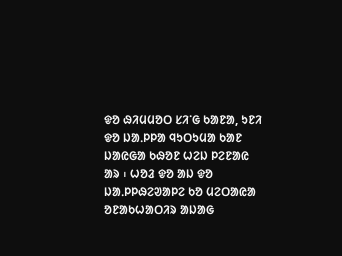ᱫᱚ ᱷᱤᱢᱢᱚᱛ ᱥᱤᱸᱜ ᱠᱟᱱᱟ, ᱩᱱᱤ ᱫᱚ ᱡᱟᱹᱞᱞᱟ ᱧᱩᱛᱩᱢᱟ ᱠᱟᱱ ᱡᱟᱭᱜᱟ ᱠᱷᱚᱱ ᱦᱮᱡ ᱞᱮᱱᱟᱭ ᱟᱨ ᱾ ᱦᱚᱲ ᱫᱚ ᱟᱡ ᱫᱚ ᱡᱟᱹᱞᱞᱷᱮᱣᱟᱞᱮ ᱠᱚ ᱢᱮᱛᱟᱭᱟ ᱚᱱᱟᱠᱦᱟᱛᱤᱨ ᱟᱡᱟᱜ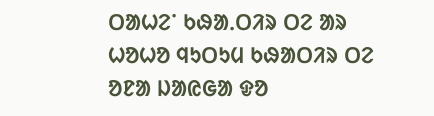ᱛᱟᱦᱮᱸ ᱠᱷᱟᱹᱛᱤᱨ ᱛᱮ ᱟᱨ ᱦᱚᱦᱚ ᱧᱩᱛᱩᱢ ᱠᱷᱟᱛᱤᱨ ᱛᱮ ᱚᱱᱟ ᱡᱟᱭᱜᱟ ᱫᱚ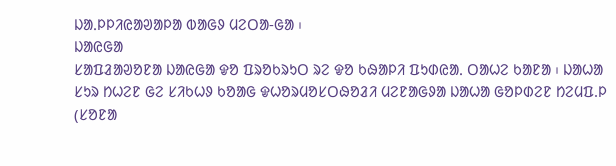ᱡᱟᱹᱞᱞᱤᱭᱟᱣᱟᱞᱟ ᱵᱟᱜᱽ ᱢᱮᱛᱟ-ᱜᱟ ᱾
ᱡᱟᱭᱜᱟ
ᱥᱟᱯᱲᱟᱣᱚᱱᱟ ᱡᱟᱭᱜᱟ ᱫᱚ ᱯᱨᱚᱠᱨᱩᱛ ᱨᱮ ᱫᱚ ᱠᱷᱟᱞᱤ ᱯᱩᱰᱭᱟᱹ ᱛᱟᱦᱮ ᱠᱟᱱᱟ ᱾ ᱡᱟᱦᱟ ᱥᱩᱨ ᱴᱦᱮᱱ ᱜᱮ ᱥᱤᱠᱦᱽ ᱠᱚᱟᱜ ᱫᱦᱚᱨᱢᱚᱥᱛᱷᱚᱲᱤ ᱢᱮᱱᱟᱜᱽᱟ ᱡᱟᱦᱟ ᱜᱚᱞᱰᱮᱱ ᱴᱮᱢᱯ.ᱞ (ᱥᱚᱱᱟ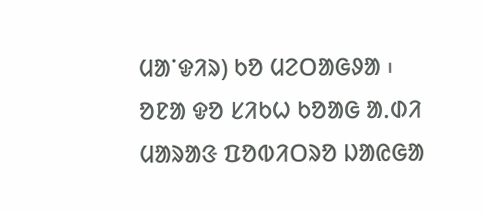ᱢᱟᱸᱫᱤᱨ) ᱠᱚ ᱢᱮᱛᱟᱜᱽᱟ ᱾ ᱚᱱᱟ ᱫᱚ ᱥᱤᱠᱦ ᱠᱚᱟᱜ ᱟᱹᱰᱤ ᱢᱟᱨᱟᱝ ᱯᱚᱵᱤᱛᱨᱚ ᱡᱟᱭᱜᱟ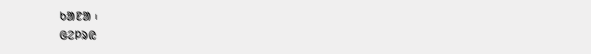ᱠᱟᱱᱟ ᱾
ᱜᱮᱞᱨᱭ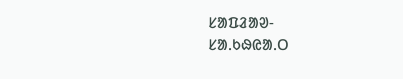ᱥᱟᱯᱲᱟᱣ-
ᱥᱟᱹᱠᱷᱭᱟᱹᱛ